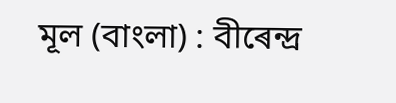মূল (বাংলা) : বীৰেন্দ্ৰ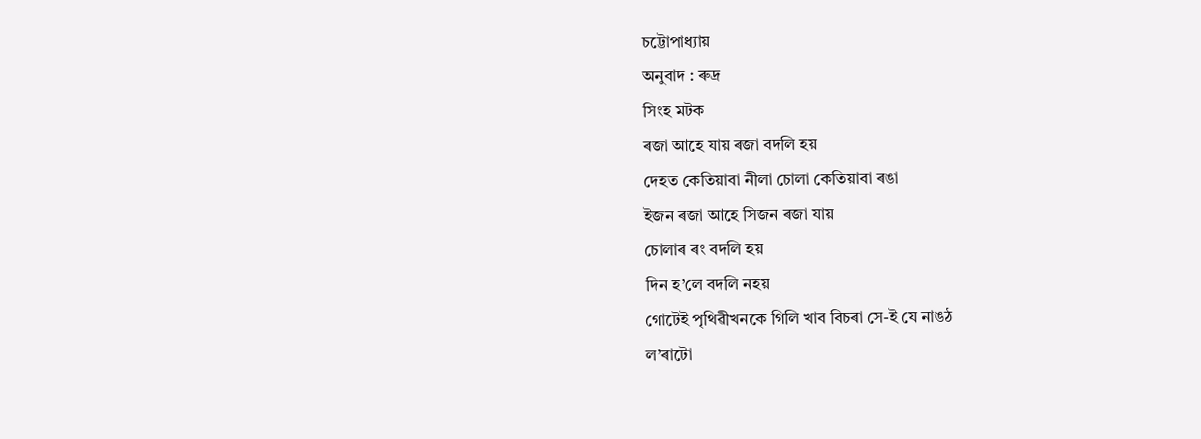চট্টোপাধ্যায়
অনুবাদ : ৰুদ্ৰ
সিংহ মটক
ৰজা আহে যায় ৰজা বদলি হয়
দেহত কেতিয়াবা নীলা চোলা কেতিয়াবা ৰঙা
ইজন ৰজা আহে সিজন ৰজা যায়
চোলাৰ ৰং বদলি হয়
দিন হ’লে বদলি নহয়
গোটেই পৃথিৱীখনকে গিলি খাব বিচৰা সে-ই যে নাঙঠ
ল’ৰাটো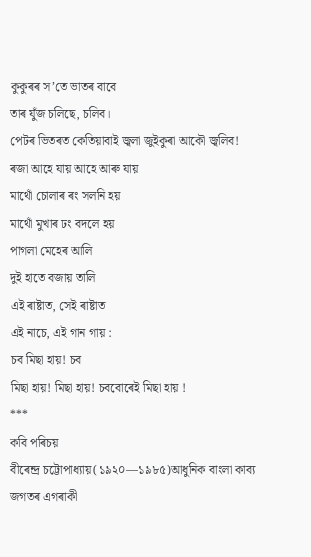কুকুৰৰ স’তে ভাতৰ বাবে
তাৰ যুঁজ চলিছে, চলিব।
পেটৰ ভিতৰত কেতিয়াবাই জ্বলা জুইকুৰা আকৌ জ্বলিব!
ৰজা আহে যায় আহে আৰু যায়
মাথোঁ চোলাৰ ৰং সলনি হয়
মাথোঁ মুখাৰ ঢং বদলে হয়
পাগলা মেহেৰ আলি
দুই হাতে বজায় তালি
এই ৰাষ্টাত, সেই ৰাষ্টাত
এই নাচে, এই গান গায় :
চব মিছা হায়! চব
মিছা হায়! মিছা হায়! চববোৰেই মিছা হায় !
***
কবি পৰিচয়
বীৰেন্দ্র চট্টোপাধ্যায়(১৯২০—১৯৮৫)আধুনিক বাংলা কাব্য
জগতৰ এগৰাকী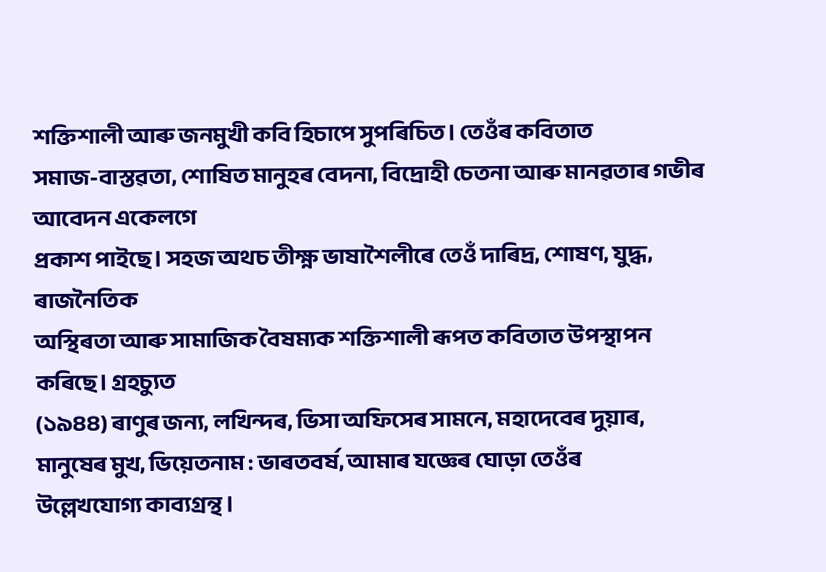শক্তিশালী আৰু জনমুখী কবি হিচাপে সুপৰিচিত। তেওঁৰ কবিতাত
সমাজ-বাস্তৱতা, শোষিত মানুহৰ বেদনা, বিদ্ৰোহী চেতনা আৰু মানৱতাৰ গভীৰ আবেদন একেলগে
প্ৰকাশ পাইছে। সহজ অথচ তীক্ষ্ণ ভাষাশৈলীৰে তেওঁ দাৰিদ্ৰ, শোষণ, যুদ্ধ, ৰাজনৈতিক
অস্থিৰতা আৰু সামাজিক বৈষম্যক শক্তিশালী ৰূপত কবিতাত উপস্থাপন কৰিছে। গ্রহচ্যুত
(১৯৪৪) ৰাণুৰ জন্য, লখিন্দৰ, ভিসা অফিসেৰ সামনে, মহাদেবেৰ দুয়াৰ, মানুষেৰ মুখ, ভিয়েতনাম : ভাৰতবর্ষ, আমাৰ যজ্ঞেৰ ঘোড়া তেওঁৰ
উল্লেখযোগ্য কাব্যগ্ৰন্থ।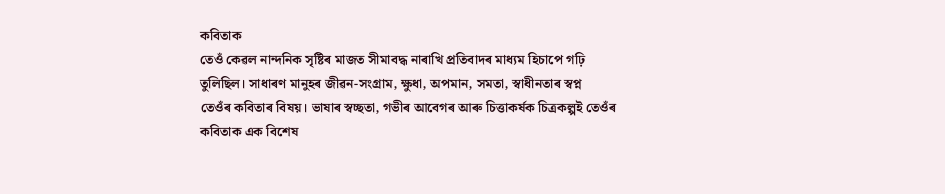কবিতাক
তেওঁ কেৱল নান্দনিক সৃষ্টিৰ মাজত সীমাবদ্ধ নাৰাখি প্ৰতিবাদৰ মাধ্যম হিচাপে গঢ়ি
তুলিছিল। সাধাৰণ মানুহৰ জীৱন-সংগ্ৰাম, ক্ষুধা, অপমান, সমতা, স্বাধীনতাৰ স্বপ্ন
তেওঁৰ কবিতাৰ বিষয়। ভাষাৰ স্বচ্ছতা, গভীৰ আবেগৰ আৰু চিত্তাকৰ্ষক চিত্ৰকল্পই তেওঁৰ
কবিতাক এক বিশেষ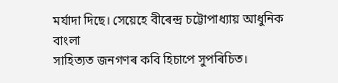মৰ্যাদা দিছে। সেয়েহে বীৰেন্দ্ৰ চট্টোপাধ্যায় আধুনিক বাংলা
সাহিত্যত জনগণৰ কবি হিচাপে সুপৰিচিত।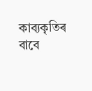কাব্যকৃতিৰ বাবে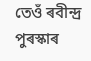তেওঁ ৰবীন্দ্ৰ পুৰস্কাৰ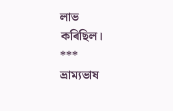লাভ
কৰিছিল।
***
ভ্ৰাম্যভাষ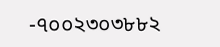-৭০০২৩০৩৮৮২